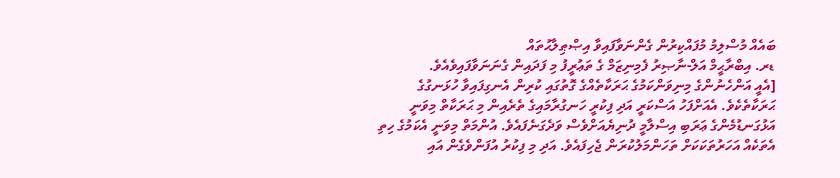ބައެއް މުސްލިމު މުފައްކިރުން ގެންނަވާފައިވާ އިޞްޠިލާޙުތައް
ޑރ. އިބްރާޙީމް އަލް-ނާޞިރު ފެމިނިޒަމް ގެ ތަޢުރީފު މި ފަދައިން ގެނަނަވާފައިވެއެވެ.
[އެއީ އަންހެނުންގެ މިނިވަންކަމުގެ ޙަރަކާތެއްގެ ގޮތުގައި ކުރިން އެނގިފައިވާ ހުޅަނގުގެ ޙަރަކާތެކެވެ. އެއަށްފަހު އަސްކަރީ އަދި ފިކުރީ ހަނގުރާމައިގެ ތެރެއިން މި ޙަރަކާތް މިވަނީ އަޅުގަނޑުމެންގެ ޢަރަބި އިސްލާމީ ދުނިޔެއަށްވެސް ވަދެގަނެފައެވެ. އުންމަތް މިވަނީ އެކަމުގެ ހިތި އެތަކެއް އަހަރުތަކަކަށް ތަހަންމަލުކުރަން ޖެހިފައެވެ. އަދި މި ފިކުރު އުފަންވެގެން އައި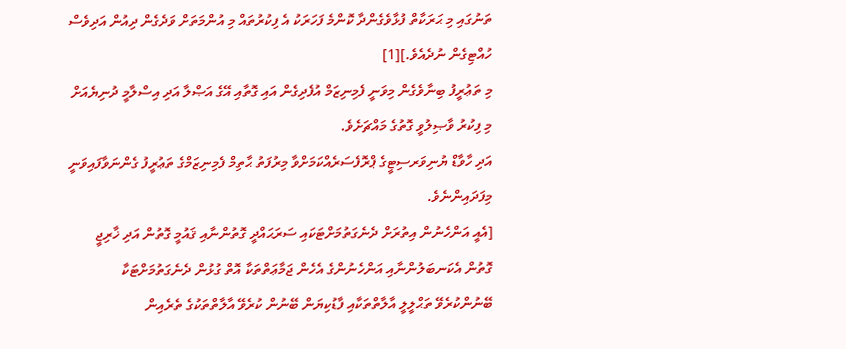ތަނުގައި މި ޙަރަކާތް ފުޅާވެގެންދާ ކޮންމެ ފަހަރަކު އެ ފިކުރުތައް މި އުންމަތަށް ވަދެގެން ދިއުން އަދިވެސް ހުއްޓިގެން ނުދެއެވެ.][1]
މި ތަޢުރީފު ބިނާވެގެން މިވަނީ ފެމިނިޒަމް އުފެދިގެން އައި ގޮތާއި އޭގެ އަޞްލާ އަދި އިސްލާމީ ދުނިޔެއަށް މި ފިކުރު ވާޞިލުވީ ގޮތުގެ މައްޗަށެވެ.
އަދި ހާވާޑް ޔުނިވަރސިޓީގެ ޕްރޮފެސަރެއްކަމަށްވާ މިރުފަތު ޙާތިމް ފެމިނިޒަމްގެ ތަޢުރީފު ގެންނަވާފައިވަނީ މިފަދައިންނެވެ.
[އެއީ އަންހެނުން އިތުރަށް ދެނެގަތުމަށްޓަކައި ސަރަޙައްދީ ގޮތުންނާއި ޤައުމީ ގޮތުން އަދި ޚާރިޖީ ގޮތުން އެކަނބަލުންނާއި އަންހެނުންގެ އެހެން ޖަމާޢަތްތަކާ އޮތް ގުޅުން ދެނެގަތުމަށްޓަކާ ބޭނުންކުރެވޭ ތަޙްލީލީ އާލާތްތަކާއި ފާޑުކިޔަން ބޭނުން ކުރެވޭ އާލާތްތަކުގެ ތެރެއިން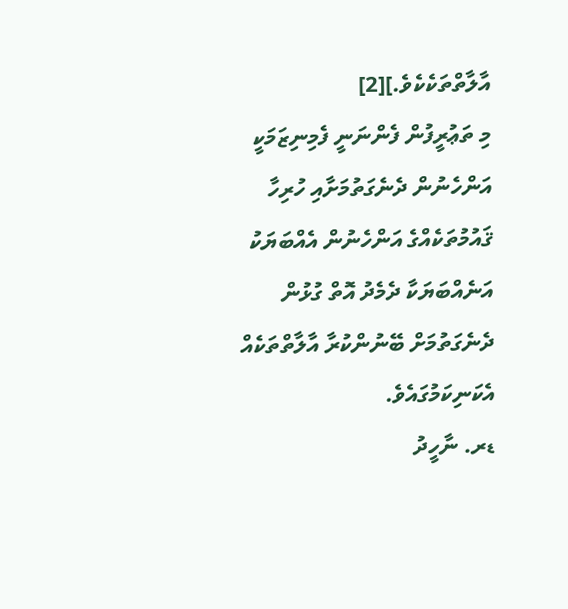އާލާތްތަކެކެވެ.][2]
މި ތަޢުރީފުން ފެންނަނީ ފެމިނިޒަމަކީ އަންހެނުން ދެނެގަތުމަށާއި ހުރިހާ ޤައުމުތަކެއްގެ އަންހެނުން އެއްބަޔަކު އަނެއްބަޔަކާ ދެމެދު އޮތް ގުޅުން ދެނެގަތުމަށް ބޭނުންކުރާ އާލާތްތަކެއް އެކަނިކަމުގައެވެ.
ޑރ. ނާހީދު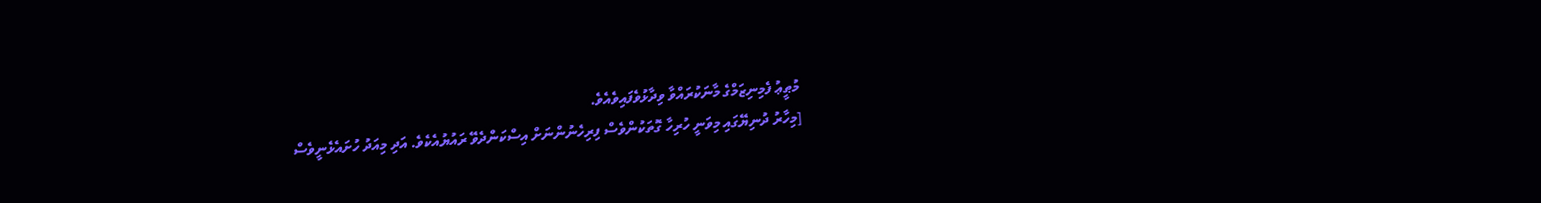މުޠީޢު ފެމިނިޒަމްގެ މާނަކުރައްވާ ވިދާޅުވެފައިވެއެވެ.
[މިހާރު ދުނިޔޭގައި މިވަނީ ހުރިހާ ގޮތަކުންވެސް ފިރިހެނުންނަށް އިސްކަންދެވޭ ރައުޔުއެކެވެ. އަދި މިއަދު ހުށައެޅެނީވެސް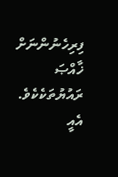ފިރިހެނުންނަށް ޚާއްޞަ ރައުޔުތަކެކެވެ. އެއީ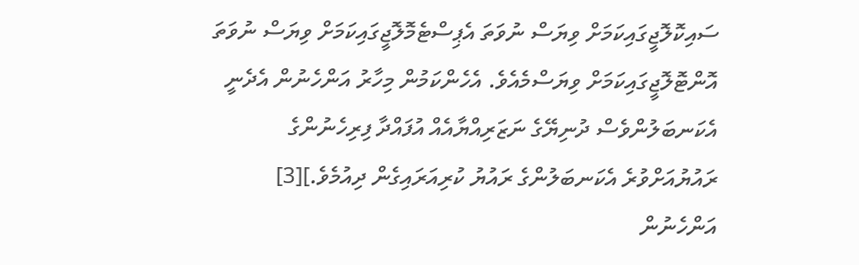ސައިކޮލޮޖީގައިކަމަށް ވިޔަސް ނުވަތަ އެޕިސްޓެމޮލޮޖީގައިކަމަށް ވިޔަސް ނުވަތަ އޮންޓޮލޮޖީގައިކަމަށް ވިޔަސްމެއެވެ. އެހެންކަމުން މިހާރު އަންހެނުން އެދެނީ އެކަނބަލުންވެސް ދުނިޔޭގެ ނަޒަރިއްޔާއެއް އުފައްދާ ފިރިހެނުންގެ ރައުޔުއަށްވުރެ އެކަނބަލުންގެ ރައުޔު ކުރިއަރައިގެން ދިއުމެވެ.][3]
އަންހެނުން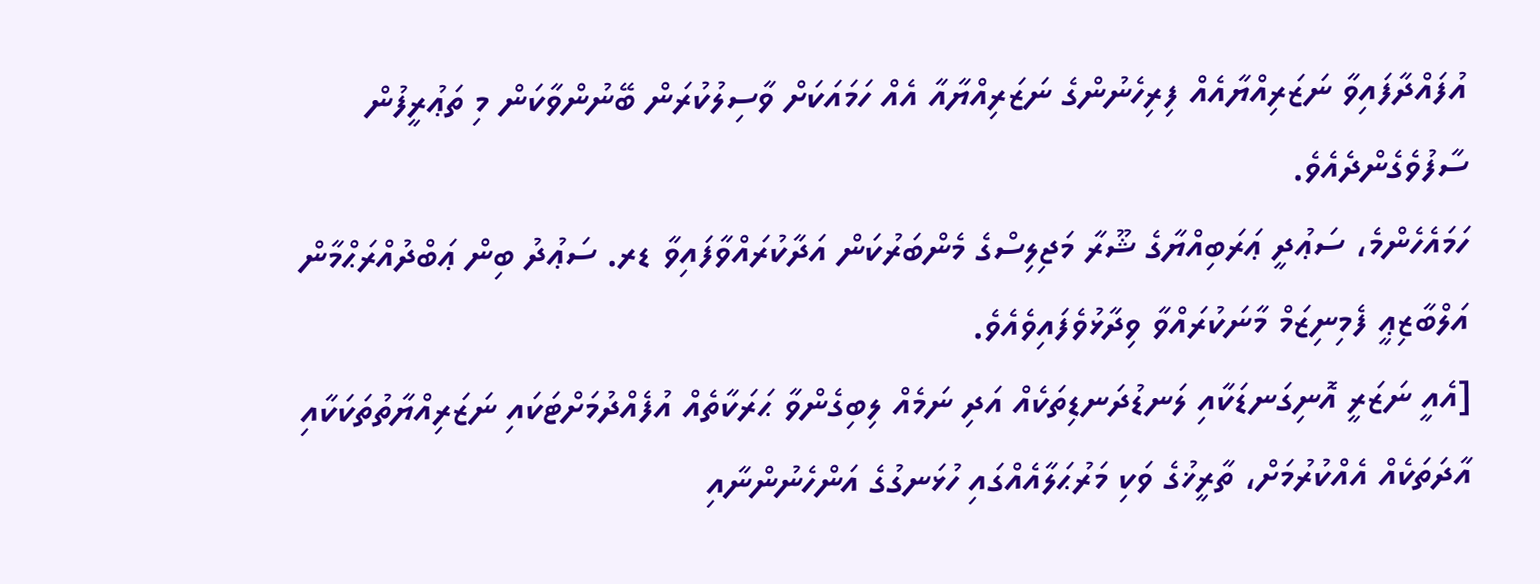އުފައްދާފައިވާ ނަޒަރިއްޔާއެއް ފިރިހެނުންގެ ނަޒަރިއްޔާއާ އެއް ހަމައަކަށް ވާސިލުކުރަން ބޭނުންވާކަން މި ތަޢުރީފުން ސާފުވެގެންދެއެވެ.
ހަމައެހެންމެ، ސަޢުދީ ޢަރަބިއްޔާގެ ޝޫރާ މަޖިލިސްގެ މެންބަރުކަން އަދާކުރައްވާފައިވާ ޑރ. ސަޢުދު ބިން ޢަބްދުއްރަޙްމާން އަލްބާޒިޢީ ފެމިނިޒަމް މާނަކުރައްވާ ވިދާޅުވެފައިވެއެވެ.
[އެއީ ނަޒަރީ އޮނިގަނޑަކާއި ލަނޑުދަނޑިތަކެއް އަދި ނަމެއް ލިބިގެންވާ ޙަރަކާތެއް އުފެއްދުމަށްޓަކައި ނަޒަރިއްޔާތުތަކަކާއި އާދަތަކެއް އެއްކުރުމަށް، ތާރީޚުގެ ވަކި މަރުޙަލާއެއްގައި ހުޅަނގުގެ އަންހެނުންނާއި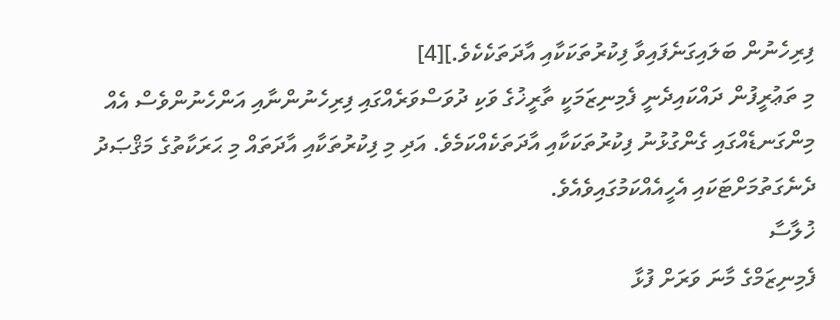ފިރިހެނުން ބަލައިގަނެފައިވާ ފިކުރުތަކަކާއި އާދަތަކެކެވެ.][4]
މި ތަޢުރީފުން ދައްކައިދެނީ ފެމިނިޒަމަކީ ތާރީޚުގެ ވަކި ދުވަސްވަރެއްގައި ފިރިހެނުންނާއި އަންހެނުންވެސް އެއް މިންގަނޑެއްގައި ގެންގުޅުނު ފިކުރުތަކަކާއި އާދަތަކެއްކަމެވެ. އަދި މި ފިކުރުތަކާއި އާދަތައް މި ޙަރަކާތުގެ މަޤްޞަދު ދެނެގަތުމަށްޓަކައި އެހީއެއްކަމުގައިވެއެވެ.
ޚުލާސާ
ފެމިނިޒަމްގެ މާނަ ވަރަށް ފުޅާ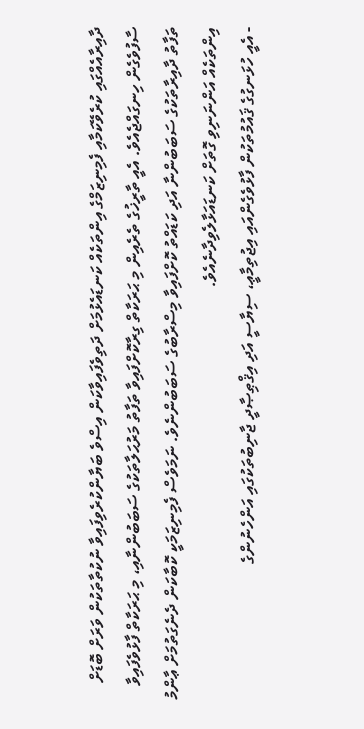ދާއިރާއެއްގައި ކުރެވޭކަމާއި ފެމިނިޒަމްގެ އިންތަކެއް ކަނޑައެޅުމަށް ދަތިވެފައިވާކަން އިސްވެ ބަޔާންކުރެވިފައިވާ ނުކުތާތަކުން ވަރަށް ބޮޑަށް ސާފުވެގެން ހިނގައްޖެއެވެ. އެއީ ތާރީޚުގެ ތެރެއިން މި ޙަރަކާތް ގިރާކޮށްފައިވާ ތަފާތު މަރުޙަލާތަކުގެ ސަބަބުންނާއި، މި ޙަރަކާތް ފާޅުވެފައިވާ ތަފާތު ދާއިރާތަކުގެ ސަބަބުންނާ އަދި ކަޑައްތު ކޮށްފައިވާ މިސްރާބުގެ ސަބަބުންނެވެ. ނަމަވެސް ފެމިނިޒަމަކީ ކޮބާކަން ދެނެގަތުމަށް ޢާންމު އިންތަކެއް އަންނަނިވި ގޮތަށް ކަނޑައަޅާލެވިދާނެއެވެ.
- އެއީ ހުޅަނގުގެ ޤައުމުތަކުން ފާޅުވެގެންއައި އިޖުތިމާޢީ، ސިޔާސީ އަދި އިޤްޠިޞާދީ ޖާނިބުތަކުގައި އަންހެނުންގެ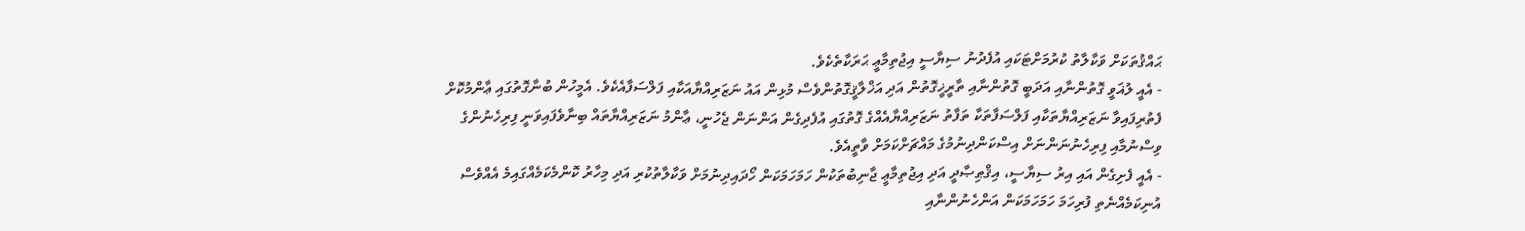ޙައްޤުތަކަށް ވަކާލާތު ކުރުމަށްޓަކައި އުފެދުނު ސިޔާސީ އިޖުތިމާޢީ ޙަރަކާތެކެވެ.
- އެއީ ލުޣަވީ ގޮތުންނާއި އަދަބީ ގޮތުންނާއި ތާރީޚީގޮތުން އަދި އަޚްލާޤީގޮތުންވެސް މުޅިން އައު ނަޒަރިއްޔާއަކާއި ފަލްސަފާއެކެވެ. އެމީހުން ބުނާގޮތުގައި ޢާންމުކޮށް ފެތުރިފައިވާ ނަޒަރިއްޔާތަކާއި ފަލްސަފާތަކާ ތަފާތު ނަޒަރިއްޔާއެއްގެ ގޮތުގައި އުފެދިގެން އަންނަން ޖެހުނީ، ޢާންމު ނަޒަރިއްޔާތައް ބިނާވެފައިވަނީ ފިރިހެނުންގެ ވިސްނުމާއި ފިރިހެނުނަންނަށް އިސްކަންދިނުމުގެ މައްޗަށްކަމަށް ވާތީއެވެ.
- އެއީ ފެށިގެން އައި އިރު ސިޔާސީ، އިޤްޠިޞާދީ އަދި އިޖުތިމާޢީ ޖާނިބުތަކުން ހަމަހަމަކަން ހޯދައިދިނުމަށް ވަކާލާތުކުރި އަދި މިހާރު ކޮންމެކަމެއްގައިމެ އެއްވެސް އުނިކަމެއްނެތި ފުރިހަމަ ހަމަހަމަކަން އަންހެނުންނާއި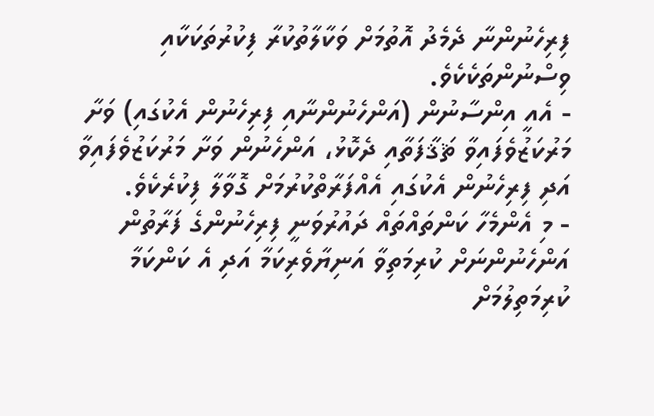ފިރިހެނުންނާ ދެމެދު އޮތުމަށް ވަކާލާތުކުރާ ފިކުރުތަކަކާއި ވިސްނުންތަކެކެވެ.
- އެއީ އިންސާނުން (އަންހެނުންނާއި ފިރިހެނުން އެކުގައި) ވަށާ މަރުކަޒުވެފައިވާ ޘަޤާފަތާއި ދެކޮޅު، އަންހެނުން ވަށާ މަރުކަޒުވެފައިވާ އަދި ފިރިހެނުން އެކުގައި އެއްފަރާތްކުރުމަށް ގޮވާލާ ފިކުރެކެވެ.
- މި އެންމެހާ ކަންތައްތައް ދައުރުވަނީ ފިރިހެނުންގެ ފަރާތުން އަންހެނުންނަށް ކުރިމަތިވާ އަނިޔާވެރިކަމާ އަދި އެ ކަންކަމާ ކުރިމަތިލުމަށް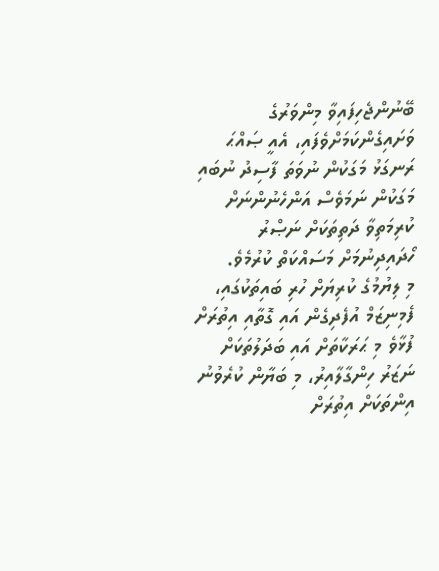ބޭނުންޖެހިފައިވާ މިންވަރުގެ ވަށައިގެންކަމަށްވެފައި، އެއީ ޞައްޙަ ރަނގަޅު މަގަކުން ނުވަތަ ފާސިދު ނުބައި މަގަކުން ނަމަވެސް އަންހެނުންނަށް ކުރިމަތިވާ ދަތިތަކަށް ނަޞްރު ހޯދައިދިނުމަށް މަސައްކަތް ކުރުމެވެ.
މި ލިޔުމުގެ ކުރިޔަށް ހުރި ބައިތަކުގައި، ފެމިނިޒަމް އުފެދިގެން އައި ގޮތާއި އިތުރަށް ފުޅާވެ މި ޙަރަކާތަށް އައި ބަދަލުތަކަށް ނަޒަރު ހިންގާލާއިރު، މި ބަޔާން ކުރެވުނު އިންތަކަށް އިތުރަށް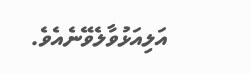އަލިއަޅުވާލެވޭނެއެވެ.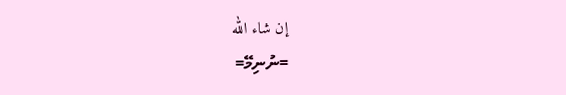إن شاء الله
=ނުނިމޭ=